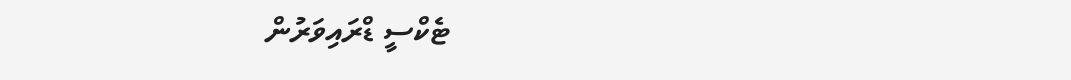ޓެކްސީ ޑްރައިވަރުން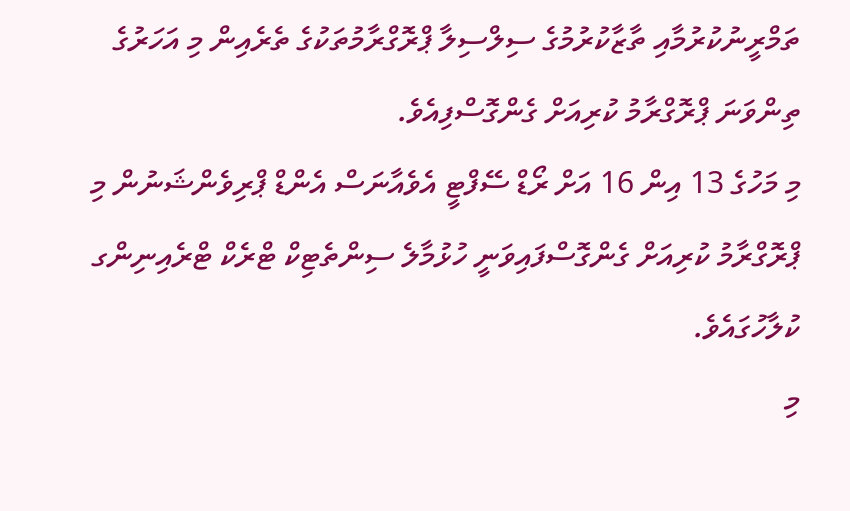ތަމްރީނުކުރުމާއި ތާޒާކުރުމުގެ ސިލްސިލާ ޕްރޮގްރާމުތަކުގެ ތެރެއިން މި އަހަރުގެ ތިންވަނަ ޕްރޮގްރާމު ކުރިއަށް ގެންގޮސްފިއެވެ.
މި މަހުގެ 13 އިން 16 އަށް ރޯޑް ސޭފްޓީ އެވެއާނަސް އެންޑް ޕްރިވެންޝަނުން މި ޕްރޮގްރާމު ކުރިއަށް ގެންގޮސްފައިވަނީ ހުޅުމާލެ ސިންތެޓިކް ޓްރެކް ޓްރެއިނިންގ ކުލާހުގައެވެ.
މި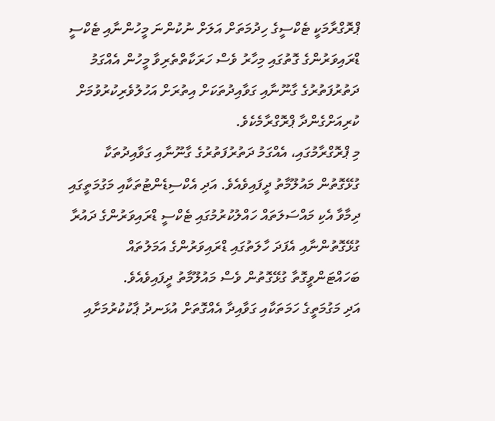ޕްރޮގްރާމަކީ ޓެކްސީގެ ހިދުމަތަށް އަލަށް ނުކުންނަ މީހުންނާއި ޓެކްސީ ޑްރައިވަރުންގެ ގޮތުގައި މިހާރު ވެސް ހަރަކާތްތެރިވާ މީހުން އެއްގަމު ދަތުރުފަތުރުގެ ގާނޫނާއި ގަވާއިދުތަކަށް އިތުރަށް އަހުލުވެރިކުރުވުމަށް ކުރިއަށްގެންދާ ޕްރޮގްރާމެކެވެ.
މި ޕްރޮގްރާމުގައި، އެއްގަމު ދަތުރުފަތުރުގެ ގާނޫނާއި ގަވާއިދުތަކާ ގުޅޭގޮތުން މައުލޫމާތު ދީފައިވެއެވެ. އަދި އެކްސިޑެންޓުތަކާއި މަގުމަތީގައި ދިމާވާ އެކި މައްސަލަތައް ހައްލުކުރުމުގައި ޓެކްސީ ޑްރައިވަރުންގެ ދައުރާ ގުޅޭގޮތުންނާއި އެފަދަ ހާލަތުގައި ޑްރައިވަރުންގެ އަމަލުތައް ބަހައްޓަންވީގޮތާ ގުޅޭގޮތުން ވެސް މައުލޫމާތު ދީފައިވެއެވެ.
އަދި މަގުމަތީގެ ހަމަތަކާއި ގަވާއިދާ އެއްގޮތަށް އުޅަނދު ޕާކުކުރުމަށާއި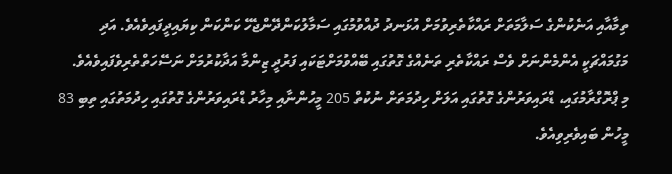ތިމާއާއި އަނެކުންގެ ސަލާމަތަށް ރައްކާތެރިވުމަށް އުޅަނދު ދުއްވުމުގައި ސަމާލުކަންދޭންޖެހޭ ކަންކަން ކިޔައިދީފައިވެއެވެ. އަދި މަގުމައްޗަކީ އެންމެންނަށް ވެސް ރައްކާތެރި ތަނެއްގެ ގޮތުގައި ބޭއްވުމަށްޓަކައި ފަރުދީ ޒިންމާ އަދާކުރުމަށް ނަސޭހަތްތެރިވެފައިވެއެވެ.
މި ޕްރޮގްރާމުގައި، ޑްރައިވަރުންގެ ގޮތުގައި އަލަށް ހިދުމަތަށް ނުކުތް 205 މީހުންނާއި މިހާރު ޑްރައިވަރުންގެ ގޮތުގައި ހިދުމަތުގައި ތިބި 83 މީހުން ބައިވެރިވިއެވެ.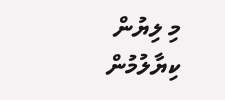މި ލިޔުން ކިޔާލުމުން